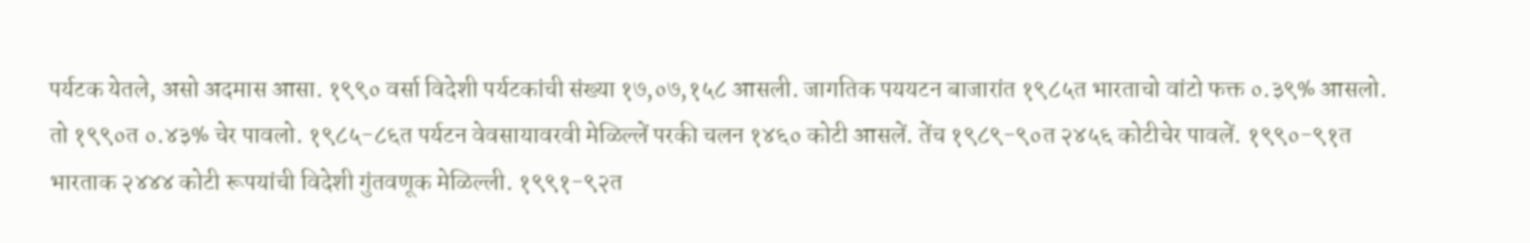पर्यटक येतले, असो अदमास आसा. १९९० वर्सा विदेशी पर्यटकांची संख्या १७,०७,१५८ आसली. जागतिक पययटन बाजारांत १९८५त भारताचो वांटो फक्त ०.३९% आसलो. तो १९९०त ०.४३% चेर पावलो. १९८५-८६त पर्यटन वेवसायावरवी मेळिल्लें परकी चलन १४६० कोटी आसलें. तेंच १९८९-९०त २४५६ कोटीचेर पावलें. १९९०-९१त भारताक २४४४ कोटी रूपयांची विदेशी गुंतवणूक मेळिल्ली. १९९१-९२त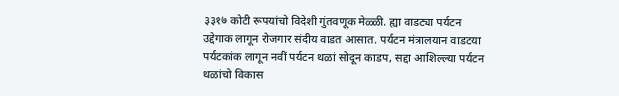३३१७ कोटी रूपयांचो विदेशी गुंतवणूक मेळ्ळी. ह्या वाडट्या पर्यटन उद्देगाक लागून रोजगार संदीय वाडत आसात. पर्यटन मंत्रालयान वाडटया पर्यटकांक लागून नवीं पर्यटन थळां सोदून काडप, सद्दा आशिल्ल्या पर्यटन थळांचो विकास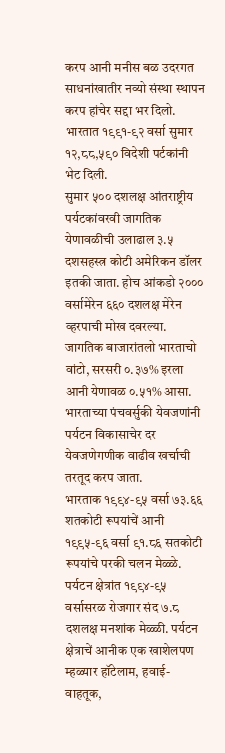करप आनी मनीस बळ उदरगत साधनांखातीर नव्यो संस्था स्थापन करप हांचेर सद्दा भर दिलो. भारतात १९९१-९२ वर्सा सुमार १२,८८,५९० विदेशी पर्टकांनी भेट दिली.
सुमार ५०० दशलक्ष आंतराष्ट्रीय पर्यटकांवरवी जागतिक येणावळीची उलाढाल ३.५ दशसहस्त्र कोटी अमेरिकन डॉलर इतकी जाता. होच आंकडो २००० वर्सामेरेन ६६० दशलक्ष मेरेन व्हरपाची मोख दवरल्या. जागतिक बाजारांतलो भारताचो वांटो, सरसरी ०.३७% इरला आनी येणावळ ०.५१% आसा.
भारताच्या पंचवर्सुकी येवजणांनी पर्यटन विकासाचेर दर येवजणेगणीक वाढीव खर्चाची तरतूद करप जाता.
भारताक १९९४-९५ वर्सा ७३.६६ शतकोटी रूपयांचें आनी १९९५-९६ वर्सा ९१.८६ सतकोटी रूपयांचे परकी चलन मेळ्ळे. पर्यटन क्षेत्रांत १९९४-९५ वर्सासरळ रोजगार संद ७.८ दशलक्ष मनशांक मेळ्ळी. पर्यटन क्षेत्राचें आनीक एक खाशेलपण म्हळ्यार हॉटेलाम, हवाई-वाहतूक,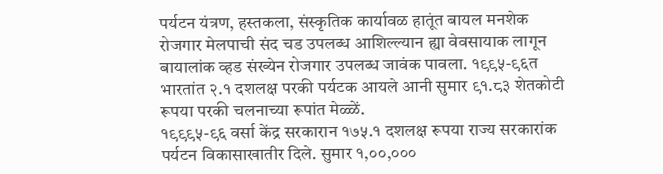पर्यटन यंत्रण, हस्तकला, संस्कृतिक कार्यावळ हातूंत बायल मनशेक रोजगार मेलपाची संद चड उपलब्ध आशिल्ल्यान ह्या वेवसायाक लागून बायालांक व्हड संख्येन रोजगार उपलब्ध जावंक पावला. १९९५-९६त भारतांत २.१ दशलक्ष परकी पर्यटक आयले आनी सुमार ९१.८३ शेतकोटी रूपया परकी चलनाच्या रूपांत मेळ्ळें.
१९९९५-९६ वर्सा केंद्र सरकारान १७५.१ दशलक्ष रूपया राज्य सरकारांक पर्यटन विकासाखातीर दिले. सुमार १,००,०००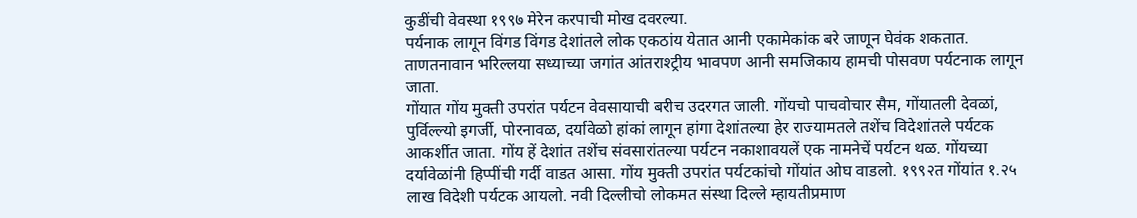कुडींची वेवस्था १९९७ मेरेन करपाची मोख दवरल्या.
पर्यनाक लागून विंगड विंगड देशांतले लोक एकठांय येतात आनी एकामेकांक बरे जाणून घेवंक शकतात. ताणतनावान भरिल्लया सध्याच्या जगांत आंतराश्ट्रीय भावपण आनी समजिकाय हामची पोसवण पर्यटनाक लागून जाता.
गोंयात गोंय मुक्ती उपरांत पर्यटन वेवसायाची बरीच उदरगत जाली. गोंयचो पाचवोचार सैम, गोंयातली देवळां, पुर्विल्ल्यो इगर्जी, पोरनावळ, दर्यावेळो हांकां लागून हांगा देशांतल्या हेर राज्यामतले तशेंच विदेशांतले पर्यटक आकर्शीत जाता. गोंय हें देशांत तशेंच संवसारांतल्या पर्यटन नकाशावयलें एक नामनेचें पर्यटन थळ. गोंयच्या दर्यावेळांनी हिप्पींची गर्दी वाडत आसा. गोंय मुक्ती उपरांत पर्यटकांचो गोंयांत ओघ वाडलो. १९९२त गोंयांत १.२५ लाख विदेशी पर्यटक आयलो. नवी दिल्लीचो लोकमत संस्था दिल्ले म्हायतीप्रमाण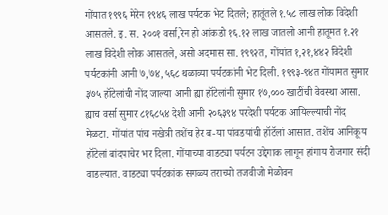गोंयात १९९६ मेरेन १९४६ लाख पर्यटक भेट दितले; हातूंतले १.५८ लाख लोक विदेशी आसतले. इ. स. २००१ वर्सा,रेन हो आंकडो १६.१२ लाख जातलो आनी हातूमत १.२१ लाख विदेशी लोक आसतले, असो अदमास सा. १९९२त, गोंयांत १,२१,४४२ विदेशी पर्यटकांनी आनी ७,७४,५६८ थळाव्या पर्यटकांनी भेट दिली. १९९३-९४त गोंयामत सुमार ३७५ हॉटेलांची नोंद जाल्या आनी ह्या हॉटेलांनी सुमार १७,००० खाटींची वेवस्था आसा. ह्याच वर्सा सुमार ८१६८५४ देशी आनी २०६३९४ परदेशी पर्यटक आयिल्ल्याची नोंद मेळटा. गोंयांत पांच नखेत्री तशेंच हेर ब-या पांवडयांची हॉटॅलां आसात. तशेंच आनिकूय हॉटेलां बांदपाचेर भर दिला. गोंयाच्या वाडट्या पर्यटन उद्देगाक लागून हांगाय रोजगार संदी वाडल्यात. वाडट्या पर्यटकांक सगळ्य तराच्यो तजवीजो मेळोवन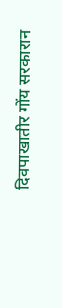दिवपाखातीर गोंय सरकारान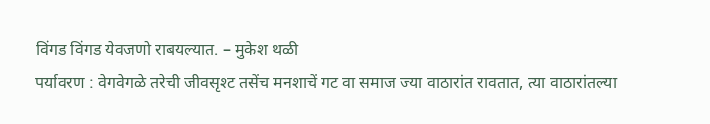विंगड विंगड येवजणो राबयल्यात. – मुकेश थळी
पर्यावरण : वेगवेगळे तरेची जीवसृश्ट तसेंच मनशाचें गट वा समाज ज्या वाठारांत रावतात, त्या वाठारांतल्या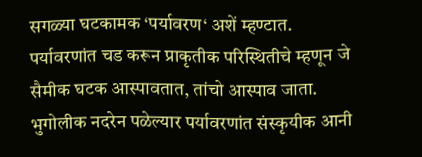सगळ्या घटकामक ‘पर्यावरण‘ अशें म्हण्टात. पर्यावरणांत चड करून प्राकृतीक परिस्थितीचे म्हणून जे सैमीक घटक आस्पावतात, तांचो आस्पाव जाता. भुगोलीक नदरेन पळेल्यार पर्यावरणांत संस्कृयीक आनी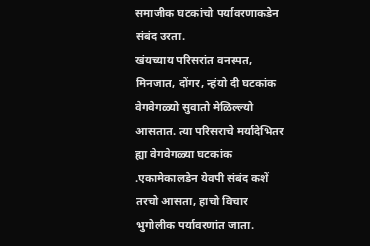समाजीक घटकांचो पर्यावरणाकडेन संबंद उरता.
खंयच्याय परिसरांत वनस्पत, मिनजात, दोंगर, न्हंयो दी घटकांक वेगवेगळ्यो सुवातो मेळिल्ल्यो आसतात. त्या परिसराचे मर्यादेभितर ह्या वेगवेगळ्या घटकांक .एकामेकालडेन येवपी संबंद कशें तरचो आसता, हाचो विचार भुगोलीक पर्यावरणांत जाता.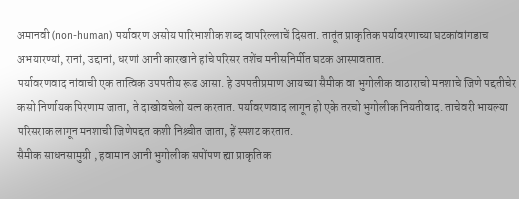अमानवी (non-human) पर्यावरण असोय पारिभाशीक शब्द वापरिल्लाचें दिसता. तातूंत प्राकृतिक पर्यावरणाच्या घटकांवांगडाच अभयारण्यां, रानां, उद्दानां, धरणां आनी कारखाने हांचे परिसर तशेंच मनीसनिर्मीत घटक आस्पावतात.
पर्यावरणवाद नांवाची एक तात्विक उपपतीय रूढ आसा. हे उपपतीप्रमाण आयच्या सैमीक वा भुगोलीक वाठाराचो मनशाचे जिणे पद्दतीचेर कसो निर्णायक पिरणाम जाता, ते दाखोवचेलो यत्न करतात. पर्यावरणवाद लागून हो एके तरचो भुगोलीक नियतीवाद. ताचेवरी भायल्या परिसराक लागून मनशाची जिणेपद्दत कशी निश्र्चीत जाता, हें स्पशट करतात.
सैमीक साधनसामुग्री , हवामान आनी भुगोलीक सपोंपण ह्या प्राकृतिक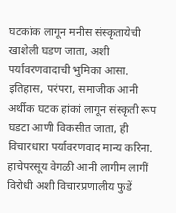घटकांक लागून मनीस संस्कृतायेची खाशेली घडण जाता, अशी पर्यावरणवादाची भुमिका आसा. इतिहास, परंपरा, समाजीक आनी अर्थीक घटक हांकां लागून संस्कृती रूप घडटा आणी विकसीत जाता, ही विचारधारा पर्यावरणवाद मान्य करिना.
हाचेपरसूय वेगळी आनी लागीम लागीं विरोधी अशी विचारप्रणालीय फुडें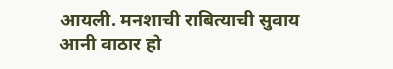आयली. मनशाची राबित्याची सुवाय आनी वाठार हो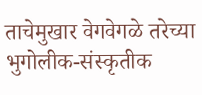ताचेमुखार वेगवेगळे तरेच्या भुगोलीक-संस्कृतीक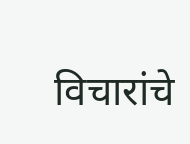विचारांचे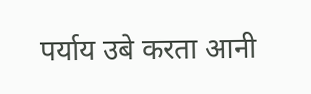पर्याय उबे करता आनी